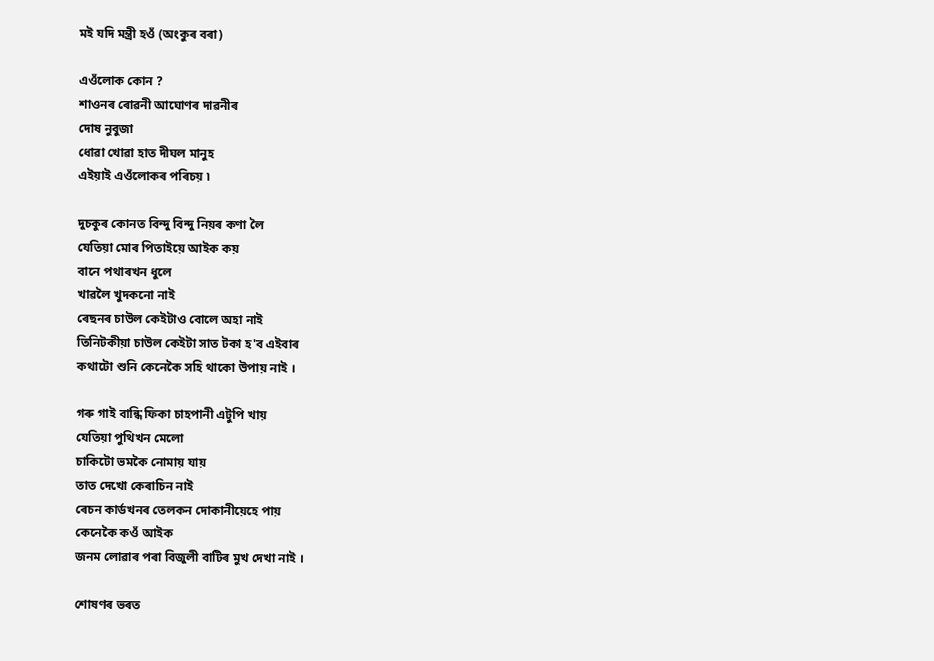মই যদি মন্ত্ৰী হওঁ (অংকুৰ বৰা)

এওঁলোক কোন ?
শাওনৰ ৰোৱনী আঘোণৰ দাৱনীৰ
দোষ নুবুজা
ধোৱা খোৱা হাত দীঘল মানুহ
এইয়াই এওঁলোকৰ পৰিচয় ৷

দুচকুৰ কোনত বিন্দু বিন্দু নিয়ৰ কণা লৈ
যেতিয়া মোৰ পিতাইয়ে আইক কয়
বানে পথাৰখন ধুলে
খাৱলৈ খুদকনো নাই
ৰেছনৰ চাউল কেইটাও বোলে অহা নাই
তিনিটকীয়া চাউল কেইটা সাত টকা হ'ব এইবাৰ
কথাটো শুনি কেনেকৈ সহি থাকো উপায় নাই ।

গৰু গাই বান্ধি ফিকা চাহপানী এটুপি খায়
যেতিয়া পুথিখন মেলো
চাকিটো ভমকৈ নোমায় যায়
তাত দেখো কেৰাচিন নাই
ৰেচন কাৰ্ডখনৰ তেলকন দোকানীয়েহে পায়
কেনেকৈ কওঁ আইক
জনম লোৱাৰ পৰা বিজুলী বাটিৰ মুখ দেখা নাই ।

শোষণৰ ভৰত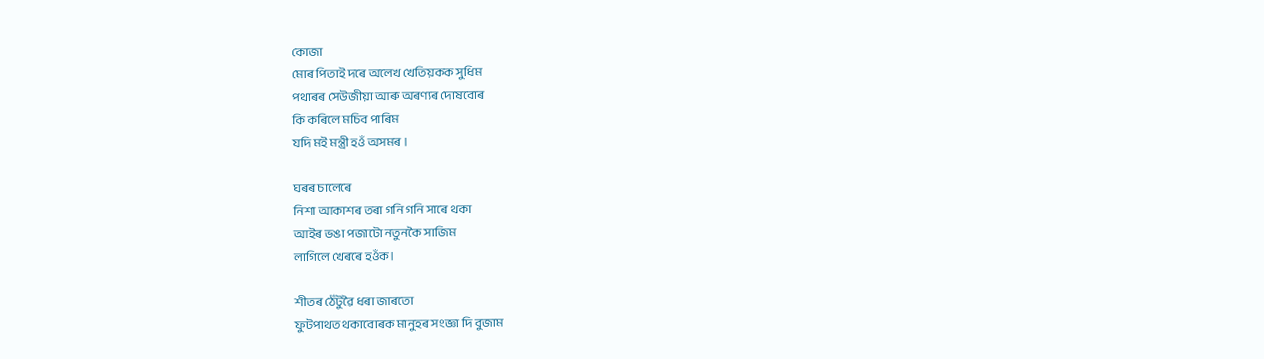কোজা
মোৰ পিতাই দৰে অলেখ খেতিয়কক সুধিম
পথাৰৰ সেউজীয়া আৰু অৰণ্যৰ দোষবোৰ
কি কৰিলে মচিব পাৰিম
যদি মই মন্ত্ৰী হওঁ অসমৰ ।

ঘৰৰ চালেৰে
নিশা আকাশৰ তৰা গনি গনি সাৰে থকা
আইৰ ভঙা পজাটো নতুনকৈ সাজিম
লাগিলে খেৰৰে হওঁক।

শীতৰ ঠেঁটুৱৈ ধৰা জাৰতো
ফুটপাথত থকাবোৰক মানুহৰ সংজ্ঞা দি বুজাম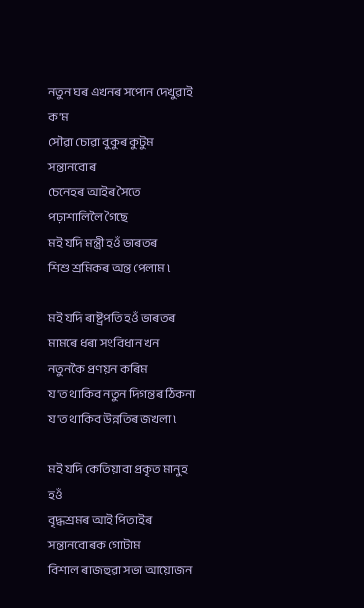নতুন ঘৰ এখনৰ সপোন দেখুৱাই ক'ম
সৌৱা চোৱা বুকুৰ কুটুম সন্তানবোৰ
চেনেহৰ আইৰ সৈতে
পঢ়াশালিলৈ গৈছে
মই যদি মন্ত্ৰী হওঁ ভাৰতৰ
শিশু শ্ৰমিকৰ অন্ত পেলাম ৷

মই যদি ৰাষ্ট্ৰপতি হওঁ ভাৰতৰ
মামৰে ধৰা সংবিধান খন
নতুনকৈ প্ৰণয়ন কৰিম
য'ত থাকিব নতুন দিগন্তৰ ঠিকনা
য'ত থাকিব উন্নতিৰ জখলা ৷

মই যদি কেতিয়াবা প্ৰকৃত মানুহ হওঁ
বৃদ্ধশ্ৰমৰ আই পিতাইৰ সন্তানবোৰক গোটাম
বিশাল ৰাজহুৱা সভা আয়োজন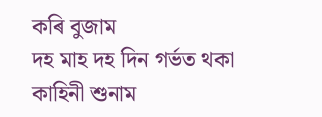কৰি বুজাম
দহ মাহ দহ দিন গৰ্ভত থকা কাহিনী শুনাম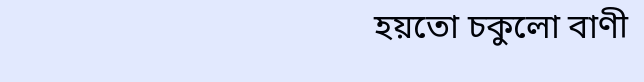হয়তো চকুলো বাণী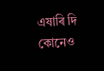এষাৰি দি
কোনেও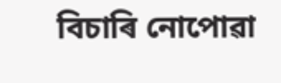বিচাৰি নোপোৱা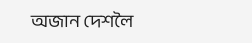অজান দেশলৈ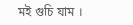মই গুচি যাম ।